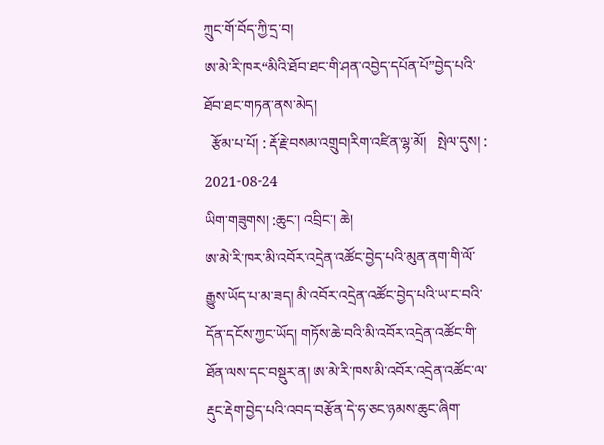ཀྲུང་གོ་བོད་ཀྱི་དྲ་བ།
ཨ་མེ་རི་ཁར“མིའི་ཐོབ་ཐང་གི་ཤན་འབྱེད་དཔོན་པོ”བྱེད་པའི་ཐོབ་ཐང་གཏན་ནས་མེད།
  རྩོམ་པ་པོ། : རྡོ་རྗེ་བསམ་འགྲུབ།རིག་འཛིན་ལྷ་མོ།   སྤེལ་དུས། : 2021-08-24
ཡིག་གཟུགས། :ཆུང་། འབྲིང་། ཆེ།
ཨ་མེ་རི་ཁར་མི་འབོར་འདྲེན་འཚོང་བྱེད་པའི་མུན་ནག་གི་ལོ་རྒྱུས་ཡོད་པ་མ་ཟད། མི་འབོར་འདྲེན་འཚོང་བྱེད་པའི་ཡ་ང་བའི་དོན་དངོས་ཀྱང་ཡོད། གཏོས་ཆེ་བའི་མི་འབོར་འདྲེན་འཚོང་གི་ཐོན་ལས་དང་བསྡུར་ན། ཨ་མེ་རི་ཁས་མི་འབོར་འདྲེན་འཚོང་ལ་རྡུང་རྡེག་བྱེད་པའི་འབད་བརྩོན་དེ་ཧ་ཅང་ཉམས་ཆུང་ཞིག་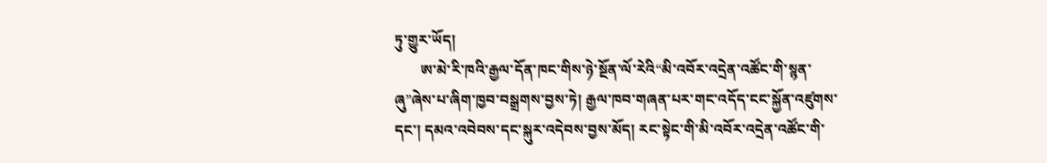ཏུ་གྱུར་ཡོད།
       ཨ་མེ་རི་ཁའི་རྒྱལ་དོན་ཁང་གིས་ཉེ་སྔོན་ལོ་རེའི“མི་འབོར་འདྲེན་འཚོང་གི་སྙན་ཞུ”ཞེས་པ་ཞིག་ཁྱབ་བསྒྲགས་བྱས་ཏེ། རྒྱལ་ཁབ་གཞན་པར་གང་འདོད་ངང་སྐྱོན་འཛུགས་དང་། དམའ་འབེབས་དང་སྐུར་འདེབས་བྱས་མོད། རང་སྟེང་གི་མི་འབོར་འདྲེན་འཚོང་གི་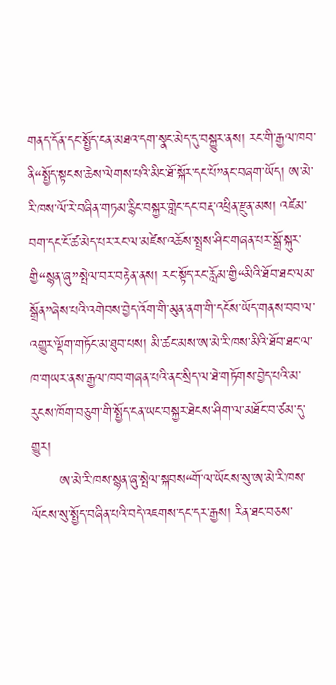གནད་དོན་དང་སྤྱོད་ངན་མཐའ་དག་སྣང་མེད་དུ་བསྐྱུར་ནས། རང་གི་རྒྱལ་ཁབ་ནི“སྤྱོད་སྟངས་ཆེས་ལེགས་པའི་མིང་ཐོ་སྐོར་དང་པོ”ནང་བཞག་ཡོད། ཨ་མེ་རི་ཁས་ལོ་རེ་བཞིན་གཏམ་རྙིང་བསྐྱར་གླེང་དང་བརྡ་འཕྲིན་རྫུན་མས། འཛེམ་བག་དང་ངོ་ཚ་མེད་པར་རང་ལ་མཛེས་འཆོས་སྤྲས་ཤིང་གཞན་པར་སྒྲོ་སྐུར་གྱི“སྙན་ཞུ”སྤེལ་བར་བརྟེན་ནས། རང་སྟོད་རང་རློམ་གྱི“མིའི་ཐོབ་ཐང་ལམ་སྒྲོན”ཞེས་པའི་འགེབས་བྱེད་འོག་གི་མུན་ནག་གི་དངོས་ཡོད་གནས་བབ་ལ་འགྱུར་ལྡོག་གཏོང་མ་ཐུབ་པས། མི་ཚང་མས་ཨ་མེ་རི་ཁས་མིའི་ཐོབ་ཐང་ལ་ཁ་གཡར་ནས་རྒྱལ་ཁབ་གཞན་པའི་ནང་སྲིད་ལ་ཐེ་གཏོགས་བྱེད་པའི་མ་རུངས་ཁོག་བཅུག་གི་སྤྱོད་ངན་ཡང་བསྐྱར་ཐེངས་ཤིག་ལ་མཐོང་བ་ཙམ་དུ་གྱུར།
      ཨ་མེ་རི་ཁས་སྙན་ཞུ་སྤེལ་སྐབས“གོ་ལ་ཡོངས་སུ་ཨ་མེ་རི་ཁས་ལོངས་སུ་སྤྱོད་བཞིན་པའི་བདེ་འཇགས་དང་དར་རྒྱས། རིན་ཐང་བཅས་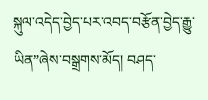སྐུལ་འདེད་བྱེད་པར་འབད་བརྩོན་བྱེད་རྒྱུ་ཡིན”ཞེས་བསྒྲགས་མོད། བཤད་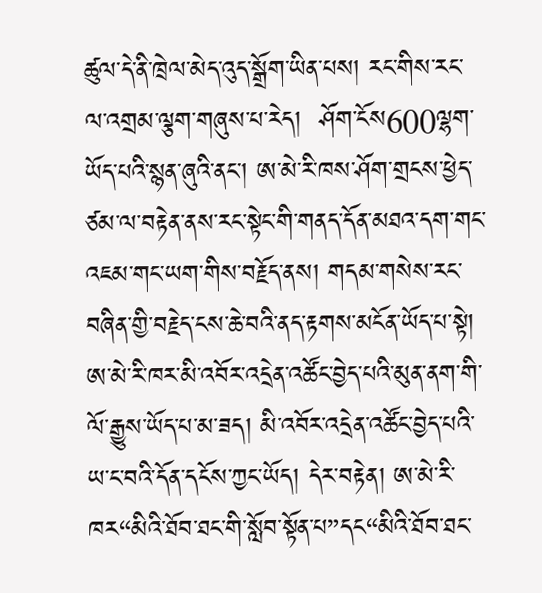ཚུལ་དེ་ནི་ཁྲེལ་མེད་འུད་སྒྲོག་ཡིན་པས། རང་གིས་རང་ལ་འགྲམ་ལྕག་གཞུས་པ་རེད།  ཤོག་ངོས600ལྷག་ཡོད་པའི་སྙན་ཞུའི་ནང་། ཨ་མེ་རི་ཁས་ཤོག་གྲངས་ཕྱེད་ཙམ་ལ་བརྟེན་ནས་རང་སྟེང་གི་གནད་དོན་མཐའ་དག་གང་འཇམ་གང་ཡག་གིས་བརྗོད་ནས། གདམ་གསེས་རང་བཞིན་གྱི་བརྗེད་ངས་ཆེ་བའི་ནད་རྟགས་མངོན་ཡོད་པ་སྟེ། ཨ་མེ་རི་ཁར་མི་འབོར་འདྲེན་འཚོང་བྱེད་པའི་མུན་ནག་གི་ལོ་རྒྱུས་ཡོད་པ་མ་ཟད། མི་འབོར་འདྲེན་འཚོང་བྱེད་པའི་ཡ་ང་བའི་དོན་དངོས་ཀྱང་ཡོད། དེར་བརྟེན། ཨ་མེ་རི་ཁར“མིའི་ཐོབ་ཐང་གི་སློབ་སྟོན་པ”དང“མིའི་ཐོབ་ཐང་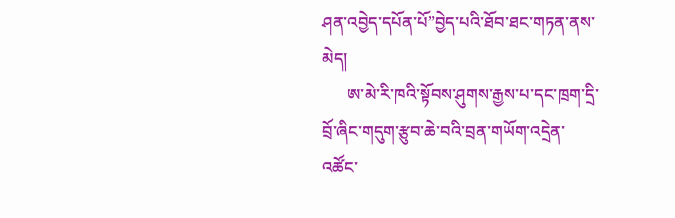ཤན་འབྱེད་དཔོན་པོ”བྱེད་པའི་ཐོབ་ཐང་གཏན་ནས་མེད།
      ཨ་མེ་རི་ཁའི་སྟོབས་ཤུགས་རྒྱས་པ་དང་ཁྲག་དྲི་བྲོ་ཞིང་གདུག་རྩུབ་ཆེ་བའི་བྲན་གཡོག་འདྲེན་འཚོང་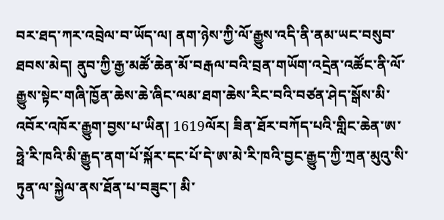བར་ཐད་ཀར་འབྲེལ་བ་ཡོད་ལ། ནག་ཉེས་ཀྱི་ལོ་རྒྱུས་འདི་ནི་ནམ་ཡང་བསུབ་ཐབས་མེད། ནུབ་ཀྱི་རྒྱ་མཚོ་ཆེན་མོ་བརྒལ་བའི་བྲན་གཡོག་འདྲེན་འཚོང་ནི་ལོ་རྒྱུས་སྟེང་གཞི་ཁྱོན་ཆེས་ཆེ་ཞིང་ལམ་ཐག་ཆེས་རིང་བའི་བཙན་ཤེད་སྒོས་མི་འབོར་འཁོར་རྒྱུག་བྱས་པ་ཡིན། 1619ལོར། ཟིན་ཐོར་བཀོད་པའི་གླིང་ཆེན་ཨ་ཧྥེ་རི་ཁའི་མི་རྒྱུད་ནག་པོ་སྐོར་དང་པོ་དེ་ཨ་མེ་རི་ཁའི་བྱང་རྒྱུད་ཀྱི་ཀྲན་མུའུ་སི་ཏུན་ལ་སྐྱེལ་ནས་ཐོན་པ་བཟུང་། མི་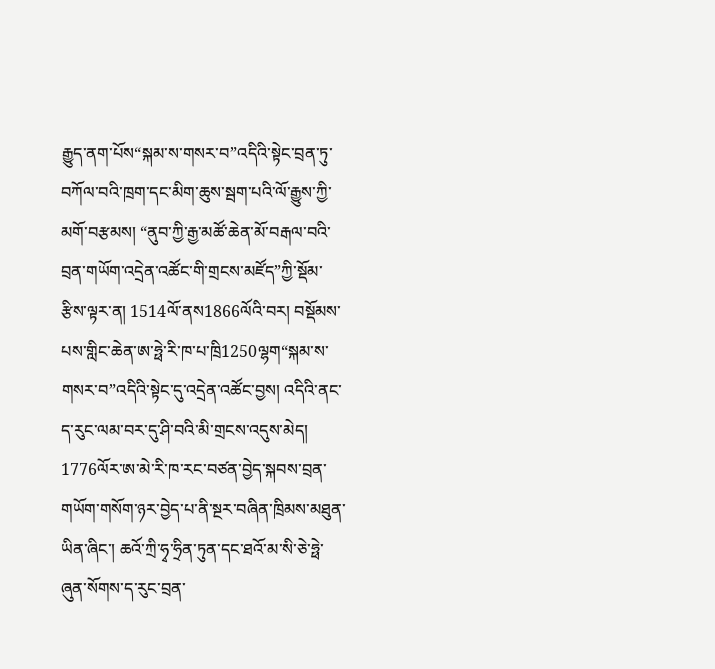རྒྱུད་ནག་པོས“སྐམ་ས་གསར་བ”འདིའི་སྟེང་བྲན་ཏུ་བཀོལ་བའི་ཁྲག་དང་མིག་ཆུས་སྦག་པའི་ལོ་རྒྱུས་ཀྱི་མགོ་བརྩམས། “ནུབ་ཀྱི་རྒྱ་མཚོ་ཆེན་མོ་བརྒལ་བའི་བྲན་གཡོག་འདྲེན་འཚོང་གི་གྲངས་མཛོད”ཀྱི་སྡོམ་རྩིས་ལྟར་ན། 1514ལོ་ནས1866ལོའི་བར། བསྡོམས་པས་གླིང་ཆེན་ཨ་ཧྥེ་རི་ཁ་པ་ཁྲི1250ལྷག“སྐམ་ས་གསར་བ”འདིའི་སྟེང་དུ་འདྲེན་འཚོང་བྱས། འདིའི་ནང་ད་རུང་ལམ་བར་དུ་ཤི་བའི་མི་གྲངས་འདུས་མེད། 1776ལོར་ཨ་མེ་རི་ཁ་རང་བཙན་བྱེད་སྐབས་བྲན་གཡོག་གསོག་ཉར་བྱེད་པ་ནི་སྔར་བཞིན་ཁྲིམས་མཐུན་ཡིན་ཞིང་། ཆའོ་ཀྲི་ཧྭ་ཧྲིན་ཏུན་དང་ཐའོ་མ་སི་ཅེ་ཧྥེ་ཞུན་སོགས་ད་རུང་བྲན་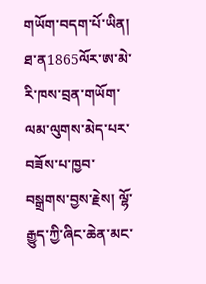གཡོག་བདག་པོ་ཡིན། ཐ་ན1865ལོར་ཨ་མེ་རི་ཁས་བྲན་གཡོག་ལམ་ལུགས་མེད་པར་བཟོས་པ་ཁྱབ་བསྒྲགས་བྱས་རྗེས། ལྷོ་རྒྱུད་ཀྱི་ཞིང་ཆེན་མང་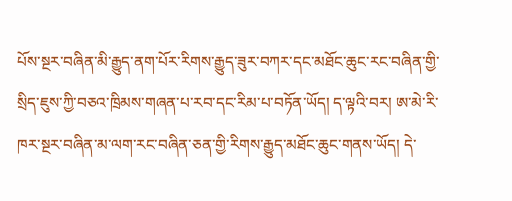པོས་སྔར་བཞིན་མི་རྒྱུད་ནག་པོར་རིགས་རྒྱུད་ཟུར་བཀར་དང་མཐོང་ཆུང་རང་བཞིན་གྱི་སྲིད་ཇུས་ཀྱི་བཅའ་ཁྲིམས་གཞན་པ་རབ་དང་རིམ་པ་བཏོན་ཡོད། ད་ལྟའི་བར། ཨ་མེ་རི་ཁར་སྔར་བཞིན་མ་ལག་རང་བཞིན་ཅན་གྱི་རིགས་རྒྱུད་མཐོང་ཆུང་གནས་ཡོད། དེ་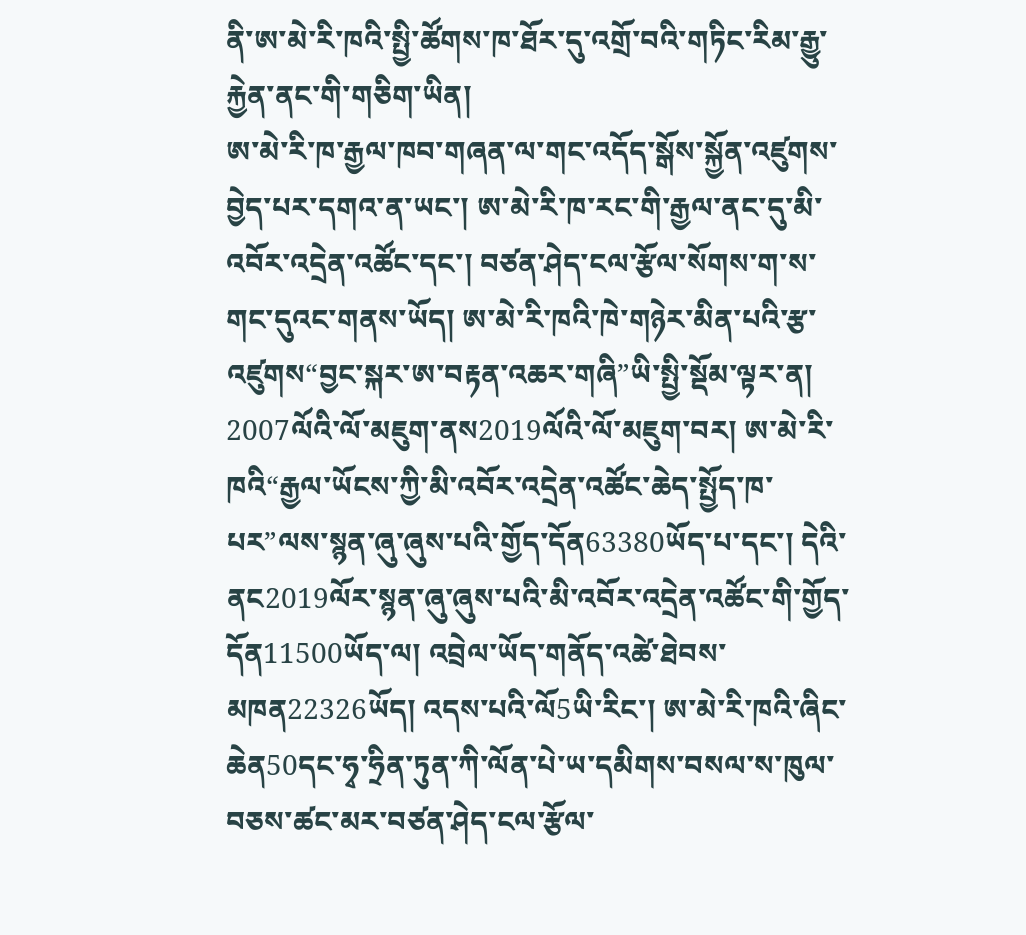ནི་ཨ་མེ་རི་ཁའི་སྤྱི་ཚོགས་ཁ་ཐོར་དུ་འགྲོ་བའི་གཏིང་རིམ་རྒྱུ་རྐྱེན་ནང་གི་གཅིག་ཡིན།
ཨ་མེ་རི་ཁ་རྒྱལ་ཁབ་གཞན་ལ་གང་འདོད་སྒོས་སྐྱོན་འཛུགས་བྱེད་པར་དགའ་ན་ཡང་། ཨ་མེ་རི་ཁ་རང་གི་རྒྱལ་ནང་དུ་མི་འབོར་འདྲེན་འཚོང་དང་། བཙན་ཤེད་ངལ་རྩོལ་སོགས་ག་ས་གང་དུའང་གནས་ཡོད། ཨ་མེ་རི་ཁའི་ཁེ་གཉེར་མིན་པའི་རྩ་འཛུགས“བྱང་སྐར་ཨ་བརྟན་འཆར་གཞི”ཡི་སྤྱི་སྡོམ་ལྟར་ན། 2007ལོའི་ལོ་མཇུག་ནས2019ལོའི་ལོ་མཇུག་བར། ཨ་མེ་རི་ཁའི“རྒྱལ་ཡོངས་ཀྱི་མི་འབོར་འདྲེན་འཚོང་ཆེད་སྤྱོད་ཁ་པར”ལས་སྙན་ཞུ་ཞུས་པའི་གྱོད་དོན63380ཡོད་པ་དང་། དེའི་ནང2019ལོར་སྙན་ཞུ་ཞུས་པའི་མི་འབོར་འདྲེན་འཚོང་གི་གྱོད་དོན11500ཡོད་ལ། འབྲེལ་ཡོད་གནོད་འཚེ་ཐེབས་མཁན22326ཡོད། འདས་པའི་ལོ5ཡི་རིང་། ཨ་མེ་རི་ཁའི་ཞིང་ཆེན50དང་ཧྭ་ཧྲིན་ཏུན་ཀི་ལོན་པེ་ཡ་དམིགས་བསལ་ས་ཁུལ་བཅས་ཚང་མར་བཙན་ཤེད་ངལ་རྩོལ་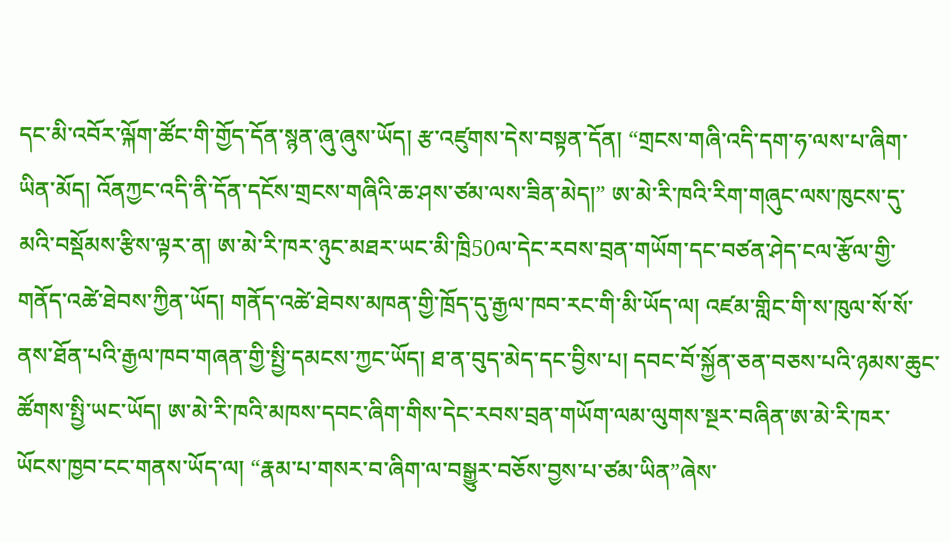དང་མི་འབོར་ལྐོག་ཚོང་གི་གྱོད་དོན་སྙན་ཞུ་ཞུས་ཡོད། རྩ་འཛུགས་དེས་བསྟན་དོན། “གྲངས་གཞི་འདི་དག་ཧ་ལས་པ་ཞིག་ཡིན་མོད། འོནཀྱང་འདི་ནི་དོན་དངོས་གྲངས་གཞིའི་ཆ་ཤས་ཙམ་ལས་ཟིན་མེད།” ཨ་མེ་རི་ཁའི་རིག་གཞུང་ལས་ཁུངས་དུ་མའི་བསྡོམས་རྩིས་ལྟར་ན། ཨ་མེ་རི་ཁར་ཉུང་མཐར་ཡང་མི་ཁྲི50ལ་དེང་རབས་བྲན་གཡོག་དང་བཙན་ཤེད་ངལ་རྩོལ་གྱི་གནོད་འཚེ་ཐེབས་ཀྱིན་ཡོད། གནོད་འཚེ་ཐེབས་མཁན་གྱི་ཁྲོད་དུ་རྒྱལ་ཁབ་རང་གི་མི་ཡོད་ལ། འཛམ་གླིང་གི་ས་ཁུལ་སོ་སོ་ནས་ཐོན་པའི་རྒྱལ་ཁབ་གཞན་གྱི་སྤྱི་དམངས་ཀྱང་ཡོད། ཐ་ན་བུད་མེད་དང་བྱིས་པ། དབང་བོ་སྐྱོན་ཅན་བཅས་པའི་ཉམས་ཆུང་ཚོགས་སྤྱི་ཡང་ཡོད། ཨ་མེ་རི་ཁའི་མཁས་དབང་ཞིག་གིས་དེང་རབས་བྲན་གཡོག་ལམ་ལུགས་སྔར་བཞིན་ཨ་མེ་རི་ཁར་ཡོངས་ཁྱབ་ངང་གནས་ཡོད་ལ། “རྣམ་པ་གསར་བ་ཞིག་ལ་བསྒྱུར་བཅོས་བྱས་པ་ཙམ་ཡིན”ཞེས་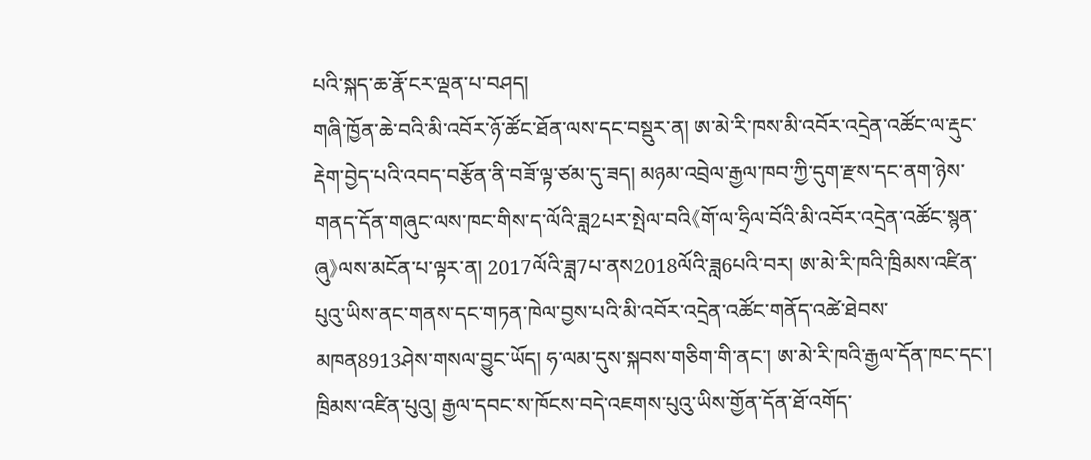པའི་སྐད་ཆ་རྣོ་ངར་ལྡན་པ་བཤད།
གཞི་ཁྱོན་ཆེ་བའི་མི་འབོར་ཉོ་ཚོང་ཐོན་ལས་དང་བསྡུར་ན། ཨ་མེ་རི་ཁས་མི་འབོར་འདྲེན་འཚོང་ལ་རྡུང་རྡེག་བྱེད་པའི་འབད་བརྩོན་ནི་བཟོ་ལྟ་ཙམ་དུ་ཟད། མཉམ་འབྲེལ་རྒྱལ་ཁབ་ཀྱི་དུག་རྫས་དང་ནག་ཉེས་གནད་དོན་གཞུང་ལས་ཁང་གིས་ད་ལོའི་ཟླ2པར་སྤེལ་བའི《གོ་ལ་ཧྲིལ་བོའི་མི་འབོར་འདྲེན་འཚོང་སྙན་ཞུ》ལས་མངོན་པ་ལྟར་ན། 2017ལོའི་ཟླ7པ་ནས2018ལོའི་ཟླ6པའི་བར། ཨ་མེ་རི་ཁའི་ཁྲིམས་འཛིན་པུའུ་ཡིས་ནང་གནས་དང་གཏན་ཁེལ་བྱས་པའི་མི་འབོར་འདྲེན་འཚོང་གནོད་འཚེ་ཐེབས་མཁན8913ཤེས་གསལ་བྱུང་ཡོད། ཧ་ལམ་དུས་སྐབས་གཅིག་གི་ནང་། ཨ་མེ་རི་ཁའི་རྒྱལ་དོན་ཁང་དང་། ཁྲིམས་འཛིན་པུའུ། རྒྱལ་དབང་ས་ཁོངས་བདེ་འཇགས་པུའུ་ཡིས་གྱོན་དོན་ཐོ་འགོད་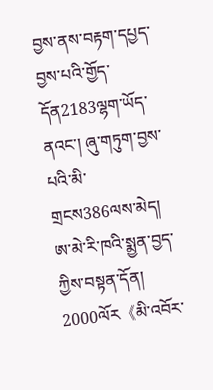བྱས་ནས་བརྟག་དཔྱད་བྱས་པའི་གྱོད་དོན2183ལྷག་ཡོད་ནའང་། ཞུ་གཏུག་བྱས་པའི་མི་གྲངས386ལས་མེད། ཨ་མེ་རི་ཁའི་སྨྱན་བྱད་ཀྱིས་བསྟན་དོན། 2000ལོར《མི་འབོར་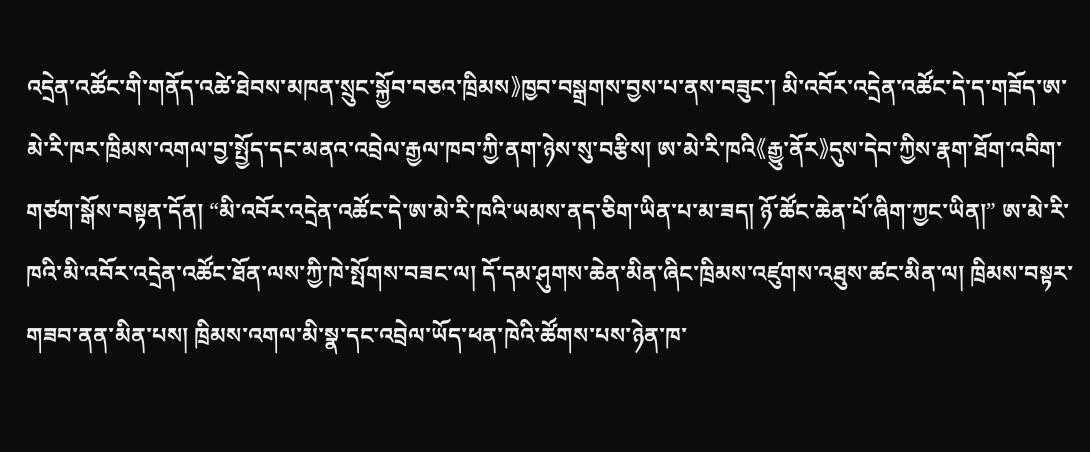འདྲེན་འཚོང་གི་གནོད་འཚེ་ཐེབས་མཁན་སྲུང་སྐྱོབ་བཅའ་ཁྲིམས》ཁྱབ་བསྒྲགས་བྱས་པ་ནས་བཟུང་། མི་འབོར་འདྲེན་འཚོང་དེ་ད་གཟོད་ཨ་མེ་རི་ཁར་ཁྲིམས་འགལ་བྱ་སྤྱོད་དང་མནའ་འབྲེལ་རྒྱལ་ཁབ་ཀྱི་ནག་ཉེས་སུ་བརྩིས། ཨ་མེ་རི་ཁའི《རྒྱུ་ནོར》དུས་དེབ་ཀྱིས་རྣག་ཐོག་འབིག་གཙག་སྒོས་བསྟན་དོན། “མི་འབོར་འདྲེན་འཚོང་དེ་ཨ་མེ་རི་ཁའི་ཡམས་ནད་ཅིག་ཡིན་པ་མ་ཟད། ཉོ་ཚོང་ཆེན་པོ་ཞིག་ཀྱང་ཡིན།” ཨ་མེ་རི་ཁའི་མི་འབོར་འདྲེན་འཚོང་ཐོན་ལས་ཀྱི་ཁེ་སྤོགས་བཟང་ལ། དོ་དམ་ཤུགས་ཆེན་མིན་ཞིང་ཁྲིམས་འཛུགས་འཐུས་ཚང་མིན་ལ། ཁྲིམས་བསྟར་གཟབ་ནན་མིན་པས། ཁྲིམས་འགལ་མི་སྣ་དང་འབྲེལ་ཡོད་ཕན་ཁེའི་ཚོགས་པས་ཉེན་ཁ་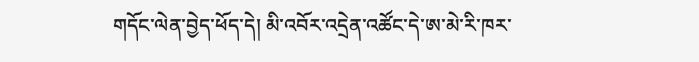གདོང་ལེན་བྱེད་ཕོད་དེ། མི་འབོར་འདྲེན་འཚོང་དེ་ཨ་མེ་རི་ཁར་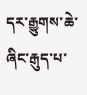དར་རྒྱུགས་ཆེ་ཞིང་རྒུད་པ་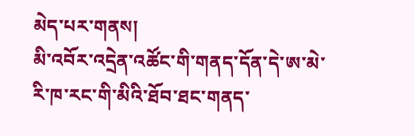མེད་པར་གནས།
མི་འབོར་འདྲེན་འཚོང་གི་གནད་དོན་དེ་ཨ་མེ་རི་ཁ་རང་གི་མིའི་ཐོབ་ཐང་གནད་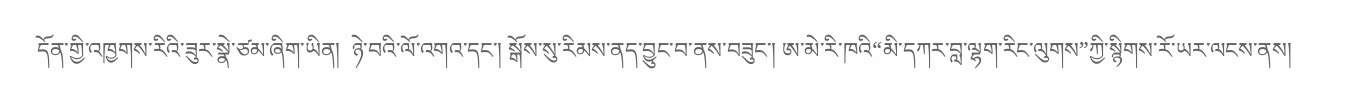དོན་གྱི་འཁྱགས་རིའི་ཟུར་སྣེ་ཙམ་ཞིག་ཡིན།  ཉེ་བའི་ལོ་འགའ་དང་། སྒོས་སུ་རིམས་ནད་བྱུང་བ་ནས་བཟུང་། ཨ་མེ་རི་ཁའི“མི་དཀར་བླ་ལྷག་རིང་ལུགས”ཀྱི་སྙིགས་རོ་ཡར་ལངས་ནས།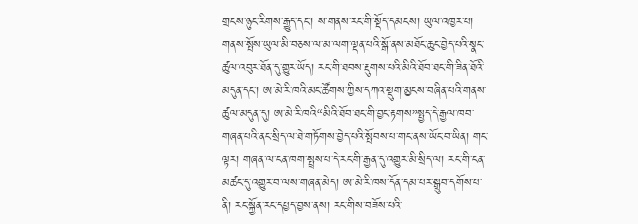གྲངས་ཉུང་རིགས་རྒྱུད་དང་། ས་གནས་རང་གི་སྡོད་དམངས། ཡུལ་འཁྱར་པ། གནས་སྤོས་ཡུལ་མི་བཅས་ལ་མ་ལག་ལྡན་པའི་སྒོ་ནས་མཐོང་ཆུང་བྱེད་པའི་སྣང་ཚུལ་འབུར་ཐོན་དུ་གྱུར་ཡོད། རང་གི་ཐབས་རྡུགས་པའི་མིའི་ཐོབ་ཐང་གི་ཟིན་ཐོའི་མདུན་དང་། ཨ་མེ་རི་ཁའི་མང་ཚོགས་ཀྱིས་དཀའ་སྡུག་མྱངས་བཞིན་པའི་གནས་ཚུལ་མདུན་དུ། ཨ་མེ་རི་ཁའི“མིའི་ཐོབ་ཐང་གི་བྱང་རྟགས”སྤྱད་དེ་རྒྱལ་ཁབ་གཞན་པའི་ནང་སྲིད་ལ་ཐེ་གཏོགས་བྱེད་པའི་སྤོབས་པ་གང་ནས་ཡོང་བ་ཡིན། གང་ལྟར། གཞན་ལ་ངན་ཁག་སྤྲས་པ་དེ་རང་གི་རྒྱན་དུ་འགྱུར་མི་སྲིད་ལ། རང་གི་ངན་མཚང་དུ་འགྱུར་བ་ལས་གཞན་མེད། ཨ་མེ་རི་ཁས་དོན་དམ་པར་སྒྲུབ་དགོས་པ་ནི། རང་སྐྱོན་རང་དཔྱད་བྱས་ནས། རང་གིས་བཟོས་པའི་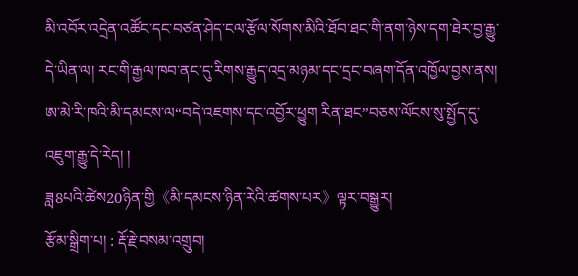མི་འབོར་འདྲེན་འཚོང་དང་བཙན་ཤེད་ངལ་རྩོལ་སོགས་མིའི་ཐོབ་ཐང་གི་ནག་ཉེས་དག་ཐེར་བྱ་རྒྱུ་དེ་ཡིན་ལ། རང་གི་རྒྱལ་ཁབ་ནང་དུ་རིགས་རྒྱུད་འདྲ་མཉམ་དང་དྲང་བཞག་དོན་འཁྱོལ་བྱས་ནས། ཨ་མེ་རི་ཁའི་མི་དམངས་ལ“བདེ་འཇགས་དང་འབྱོར་ཕྱུག རིན་ཐང”བཅས་ལོངས་སུ་སྤྱོད་དུ་འཇུག་རྒྱུ་དེ་རེད། །
ཟླ8པའི་ཚེས20ཉིན་གྱི《མི་དམངས་ཉིན་རེའི་ཚགས་པར》ལྟར་བསྒྱུར།
རྩོམ་སྒྲིག་པ། : རྡོ་རྗེ་བསམ་འགྲུབ།